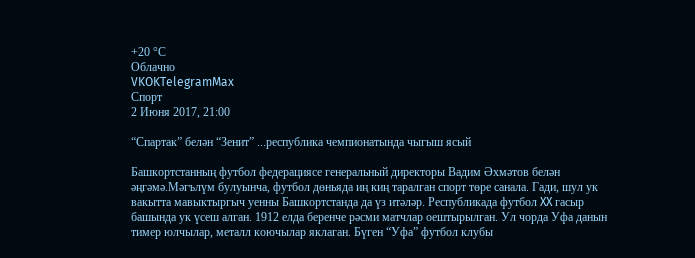+20 °С
Облачно
VKOKTelegramMax
Спорт
2 Июня 2017, 21:00

“Спартак” белән “Зенит” ...республика чемпионатында чыгыш ясый

Башкортстанның футбол федерациясе генеральный директоры Вадим Әхмәтов белән әңгәмә.Мәгълүм булуынча, футбол дөньяда иң киң таралган спорт төре санала. Гади, шул ук вакытта мавыктыргыч уенны Башкортстанда да үз итәләр. Республикада футбол XX гасыр башында ук үсеш алган. 1912 елда беренче рәсми матчлар оештырылган. Ул чорда Уфа данын тимер юлчылар, металл коючылар яклаган. Бүген “Уфа” футбол клубы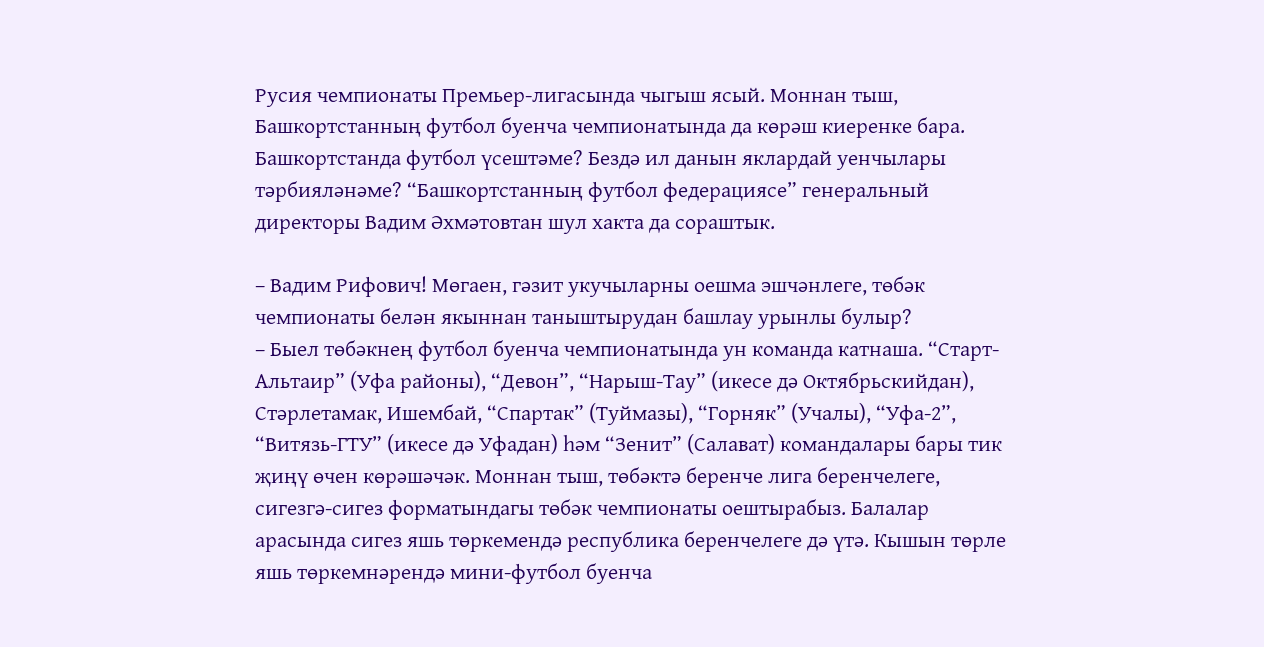Русия чемпионаты Премьер-лигасында чыгыш ясый. Моннан тыш, Башкортстанның футбол буенча чемпионатында да көрәш киеренке бара. Башкортстанда футбол үсештәме? Бездә ил данын яклардай уенчылары тәрбияләнәме? “Башкортстанның футбол федерациясе” генеральный директоры Вадим Әхмәтовтан шул хакта да сораштык.

– Вадим Рифович! Мөгаен, гәзит укучыларны оешма эшчәнлеге, төбәк чемпионаты белән якыннан таныштырудан башлау урынлы булыр?
– Быел төбәкнең футбол буенча чемпионатында ун команда катнаша. “Старт-Альтаир” (Уфа районы), “Девон”, “Нарыш-Тау” (икесе дә Октябрьскийдан), Стәрлетамак, Ишембай, “Спартак” (Туймазы), “Горняк” (Учалы), “Уфа-2”, “Витязь-ГТУ” (икесе дә Уфадан) һәм “Зенит” (Салават) командалары бары тик җиңү өчен көрәшәчәк. Моннан тыш, төбәктә беренче лига беренчелеге, сигезгә-сигез форматындагы төбәк чемпионаты оештырабыз. Балалар арасында сигез яшь төркемендә республика беренчелеге дә үтә. Кышын төрле яшь төркемнәрендә мини-футбол буенча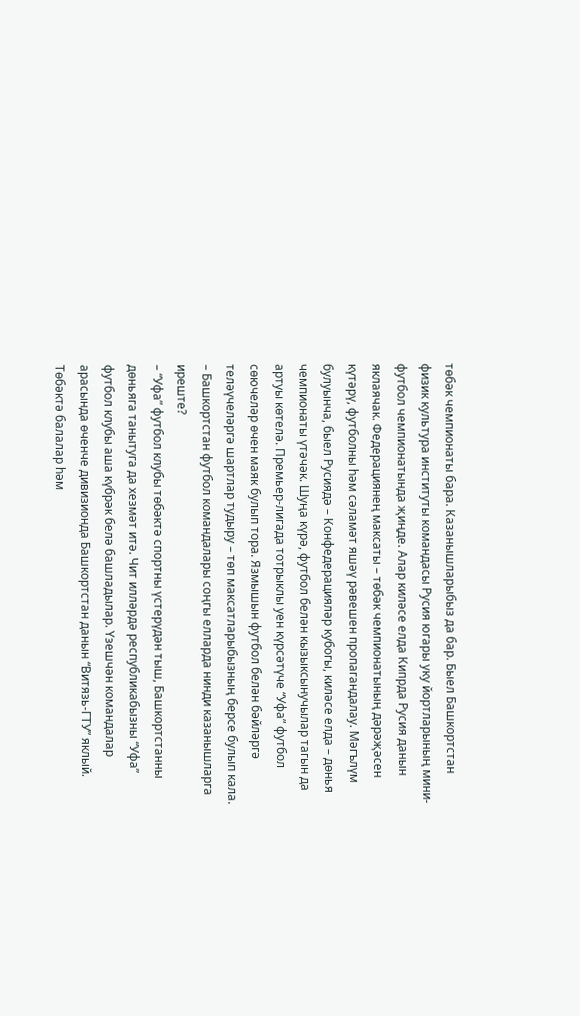төбәк чемпионаты бара. Казанышларыбыз да бар. Быел Башкортстан физик культура институты командасы Русия югары уку йортларының мини-футбол чемпионатында җиңде. Алар киләсе елда Кипрда Русия данын яклаячак. Федерациянең максаты – төбәк чемпионатының дәрәҗәсен күтәрү, футболны һәм сәламәт яшәү рәвешен пропагандалау. Мәгълүм булуынча, быел Русиядә – Конфедерацияләр кубогы, киләсе елда – дөнья чемпионаты үтәчәк. Шуңа күрә, футбол белән кызыксынучылар тагын да артуы көтелә. Премьер-лигада тотрыклы уен күрсәтүче “Уфа” футбол сөючеләр өчен маяк булып тора. Язмышын футбол белән бәйләргә теләүчеләргә шартлар тудыру – төп максатларыбызның берсе булып кала.
– Башкортстан футбол командалары соңгы елларда нинди казанышларга иреште?
– “Уфа” футбол клубы төбәктә спортны үстерүдән тыш, Башкортстанны дөньяга танытуга да хезмәт итә. Чит илләрдә республикабызны “Уфа” футбол клубы аша күбрәк белә башладылар. Үзешчән командалар арасында өченче дивизионда Башкортстан данын “Витязь-ГТУ” яклый. Төбәктә балалар һәм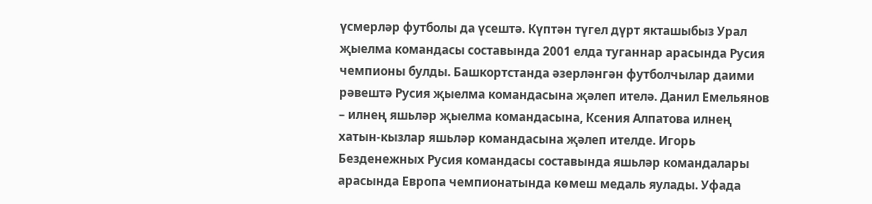үсмерләр футболы да үсештә. Күптән түгел дүрт якташыбыз Урал җыелма командасы составында 2001 елда туганнар арасында Русия чемпионы булды. Башкортстанда әзерләнгән футболчылар даими рәвештә Русия җыелма командасына җәлеп ителә. Данил Емельянов – илнең яшьләр җыелма командасына, Ксения Алпатова илнең хатын-кызлар яшьләр командасына җәлеп ителде. Игорь Безденежных Русия командасы составында яшьләр командалары арасында Европа чемпионатында көмеш медаль яулады. Уфада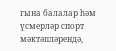гына балалар һәм үсмерләр спорт мәктәпләрендә,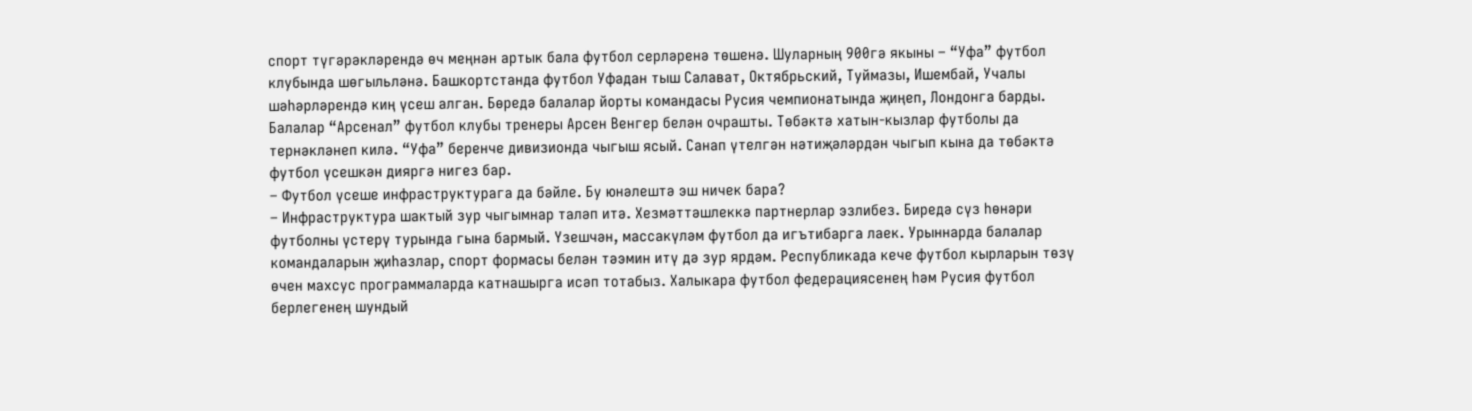спорт түгәрәкләрендә өч меңнән артык бала футбол серләренә төшенә. Шуларның 900гә якыны – “Уфа” футбол клубында шөгыльләнә. Башкортстанда футбол Уфадан тыш Салават, Октябрьский, Туймазы, Ишембай, Учалы шәһәрләрендә киң үсеш алган. Бөредә балалар йорты командасы Русия чемпионатында җиңеп, Лондонга барды. Балалар “Арсенал” футбол клубы тренеры Арсен Венгер белән очрашты. Төбәктә хатын-кызлар футболы да тернәкләнеп килә. “Уфа” беренче дивизионда чыгыш ясый. Санап үтелгән нәтиҗәләрдән чыгып кына да төбәктә футбол үсешкән дияргә нигез бар.
– Футбол үсеше инфраструктурага да бәйле. Бу юнәлештә эш ничек бара?
– Инфраструктура шактый зур чыгымнар таләп итә. Хезмәттәшлеккә партнерлар эзлибез. Биредә сүз һөнәри футболны үстерү турында гына бармый. Үзешчән, массакүләм футбол да игътибарга лаек. Урыннарда балалар командаларын җиһазлар, спорт формасы белән тәэмин итү дә зур ярдәм. Республикада кече футбол кырларын төзү өчен махсус программаларда катнашырга исәп тотабыз. Халыкара футбол федерациясенең һәм Русия футбол берлегенең шундый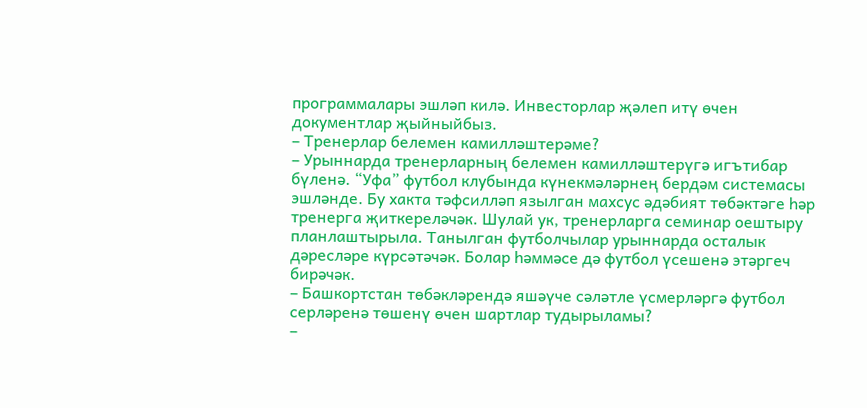программалары эшләп килә. Инвесторлар җәлеп итү өчен документлар җыйныйбыз.
– Тренерлар белемен камилләштерәме?
– Урыннарда тренерларның белемен камилләштерүгә игътибар бүленә. “Уфа” футбол клубында күнекмәләрнең бердәм системасы эшләнде. Бу хакта тәфсилләп язылган махсус әдәбият төбәктәге һәр тренерга җиткереләчәк. Шулай ук, тренерларга семинар оештыру планлаштырыла. Танылган футболчылар урыннарда осталык дәресләре күрсәтәчәк. Болар һәммәсе дә футбол үсешенә этәргеч бирәчәк.
– Башкортстан төбәкләрендә яшәүче сәләтле үсмерләргә футбол серләренә төшенү өчен шартлар тудырыламы?
–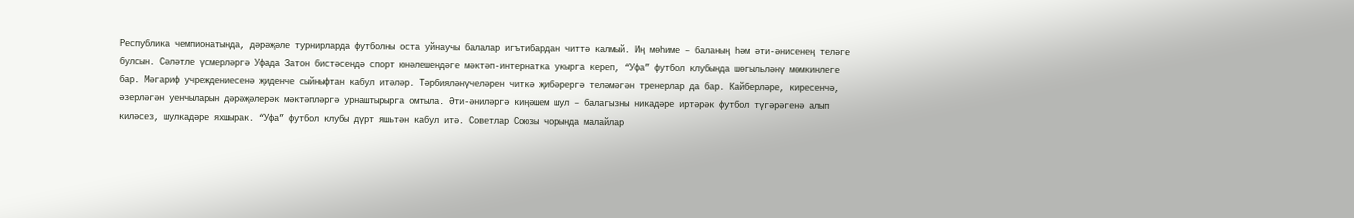Республика чемпионатында, дәрәҗәле турнирларда футболны оста уйнаучы балалар игътибардан читтә калмый. Иң мөһиме – баланың һәм әти-әнисенең теләге булсын. Сәләтле үсмерләргә Уфада Затон бистәсендә спорт юнәлешендәге мәктәп-интернатка укырга кереп, “Уфа” футбол клубында шөгыльләнү мөмкинлеге бар. Мәгариф учреждениесенә җиденче сыйныфтан кабул итәләр. Тәрбияләнүчеләрен читкә җибәрергә теләмәгән тренерлар да бар. Кайберләре, киресенчә, әзерләгән уенчыларын дәрәҗәлерәк мәктәпләргә урнаштырырга омтыла. Әти-әниләргә киңәшем шул – балагызны никадәре иртәрәк футбол түгәрәгенә алып киләсез, шулкадәре яхшырак. “Уфа” футбол клубы дүрт яшьтән кабул итә. Советлар Союзы чорында малайлар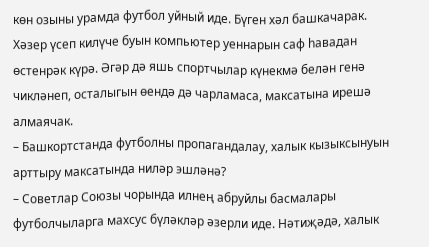көн озыны урамда футбол уйный иде. Бүген хәл башкачарак. Хәзер үсеп килүче буын компьютер уеннарын саф һавадан өстенрәк күрә. Әгәр дә яшь спортчылар күнекмә белән генә чикләнеп, осталыгын өендә дә чарламаса, максатына ирешә алмаячак.
– Башкортстанда футболны пропагандалау, халык кызыксынуын арттыру максатында ниләр эшләнә?
– Советлар Союзы чорында илнең абруйлы басмалары футболчыларга махсус бүләкләр әзерли иде. Нәтиҗәдә, халык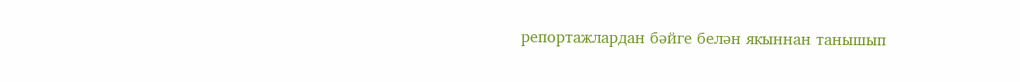репортажлардан бәйге белән якыннан танышып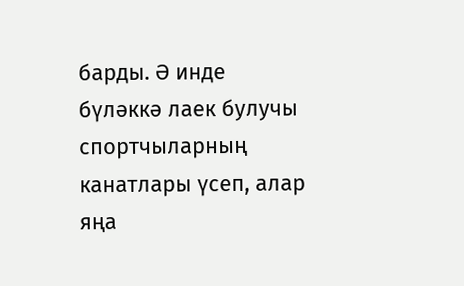барды. Ә инде бүләккә лаек булучы спортчыларның канатлары үсеп, алар яңа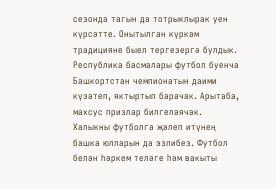сезонда тагын да тотрыклырак уен күрсәтте. Онытылган күркәм традицияне быел тергезергә булдык. Республика басмалары футбол буенча Башкортстан чемпионатын даими күзәтеп, яктыртып барачак. Арытаба, махсус призлар билгеләячәк. Халыкны футболга җәлеп итүнең башка юлларын да эзлибез. Футбол белән һәркем теләге һәм вакыты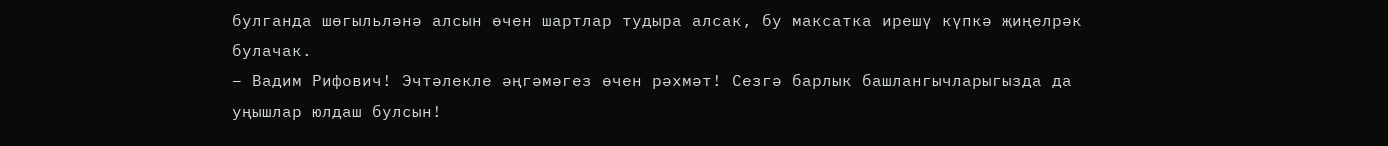булганда шөгыльләнә алсын өчен шартлар тудыра алсак, бу максатка ирешү күпкә җиңелрәк булачак.
– Вадим Рифович! Эчтәлекле әңгәмәгез өчен рәхмәт! Сезгә барлык башлангычларыгызда да уңышлар юлдаш булсын!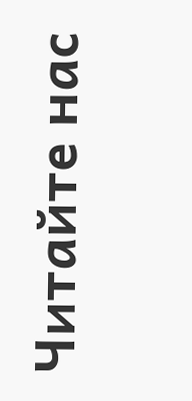Читайте нас